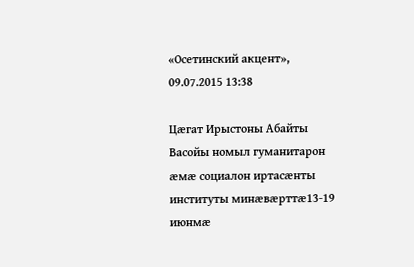«Осетинский акцент», 09.07.2015 13:38

Цæгат Ирыстоны Абайты Васойы номыл гуманитарон æмæ социалон иртасæнты институты минæвæрттæ13-19 июнмæ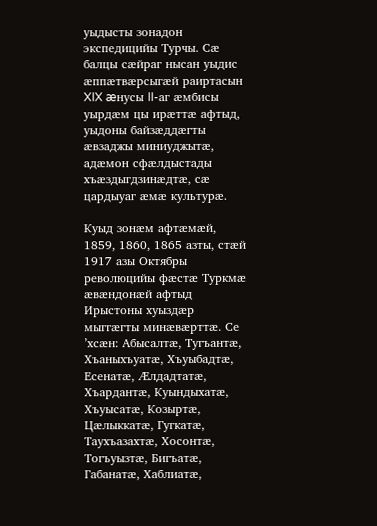уыдысты зонадон экспедицийы Турчы. Сæ балцы сæйраг нысан уыдис æппæтвæрсыгæй раиртасын XIX æнусы II-аг æмбисы уырдæм цы ирæттæ афтыд, уыдоны байзæддæгты æвзаджы миниуджытæ, адæмон сфæлдыстады хъæздыгдзинæдтæ, сæ цардыуаг æмæ культурæ.

Куыд зонæм афтæмæй, 1859, 1860, 1865 азты, стæй 1917 азы Октябры революцийы фæстæ Туркмæ æвæндонæй афтыд Ирыстоны хуыздæр мыггæгты минæвæрттæ. Се ’хсæн: Абысалтæ, Тугъантæ, Хъаныхъуатæ, Хъуыбадтæ, Есенатæ, Æлдадтатæ, Хъардантæ, Куындыхатæ, Хъуысатæ, Козыртæ, Цæлыккатæ, Гугкатæ, Таухъазахтæ, Хосонтæ, Тогъуызтæ, Бигъатæ, Габанатæ, Хаблиатæ,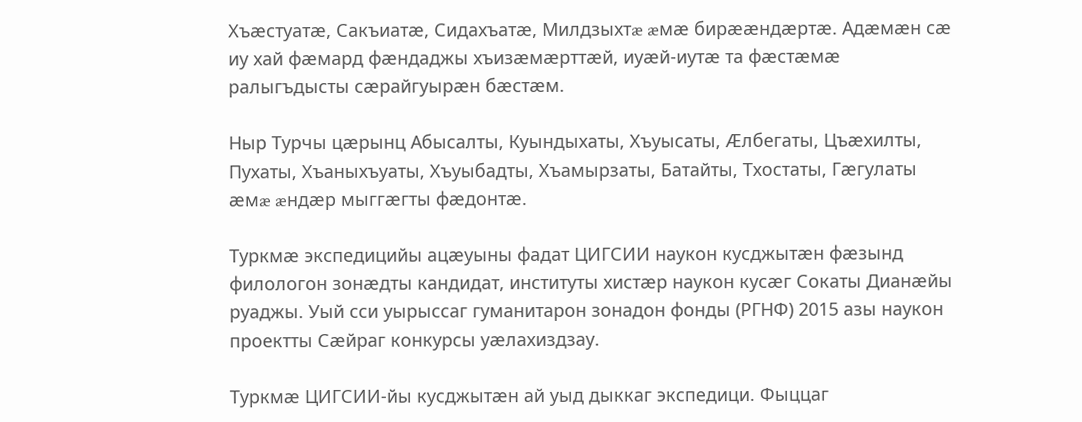Хъæстуатæ, Сакъиатæ, Сидахъатæ, Милдзыхтæ æмæ бирææндæртæ. Адæмæн сæ иу хай фæмард фæндаджы хъизæмæрттæй, иуæй-иутæ та фæстæмæ ралыгъдысты сæрайгуырæн бæстæм.

Ныр Турчы цæрынц Абысалты, Куындыхаты, Хъуысаты, Æлбегаты, Цъæхилты, Пухаты, Хъаныхъуаты, Хъуыбадты, Хъамырзаты, Батайты, Тхостаты, Гæгулаты æмæ æндæр мыггæгты фæдонтæ.

Туркмæ экспедицийы ацæуыны фадат ЦИГСИИ наукон кусджытæн фæзынд филологон зонæдты кандидат, институты хистæр наукон кусæг Сокаты Дианæйы руаджы. Уый сси уырыссаг гуманитарон зонадон фонды (РГНФ) 2015 азы наукон проектты Сæйраг конкурсы уæлахиздзау.

Туркмæ ЦИГСИИ-йы кусджытæн ай уыд дыккаг экспедици. Фыццаг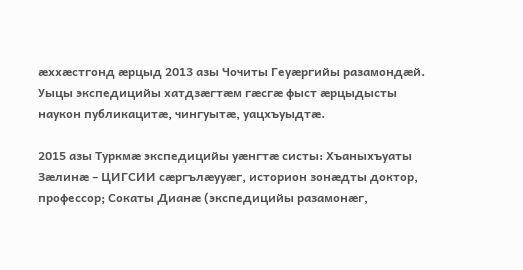æххæстгонд æрцыд 2013 азы Чочиты Геуæргийы разамондæй. Уыцы экспедицийы хатдзæгтæм гæсгæ фыст æрцыдысты наукон публикацитæ, чингуытæ, уацхъуыдтæ.

2015 азы Туркмæ экспедицийы уæнгтæ систы: Хъаныхъуаты Зæлинæ – ЦИГСИИ сæргълæууæг, историон зонæдты доктор, профессор; Сокаты Дианæ (экспедицийы разамонæг,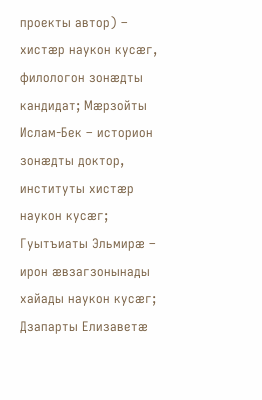проекты автор) – хистæр наукон кусæг, филологон зонæдты кандидат; Мæрзойты Ислам-Бек – историон зонæдты доктор, институты хистæр наукон кусæг; Гуытъиаты Эльмирæ – ирон æвзагзонынады хайады наукон кусæг; Дзапарты Елизаветæ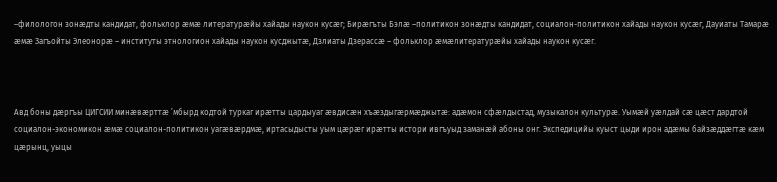–филологон зонæдты кандидат, фольклор æмæ литературæйы хайады наукон кусæг; Бирæгъты Бэлæ –политикон зонæдты кандидат, социалон-политикон хайады наукон кусæг, Дауиаты Тамарæ æмæ Загъойты Элеонорæ – институты этнологион хайады наукон кусджытæ, Дзлиаты Дзерассæ – фольклор æмæлитературæйы хайады наукон кусæг.



Авд боны дæргъы ЦИГСИИ минæвæрттæ ’мбырд кодтой туркаг ирæтты цардыуаг æвдисæн хъæздыгæрмæджытæ: адæмон сфæлдыстад, музыкалон культурæ. Уымæй уæлдай сæ цæст дардтой социалон-экономикон æмæ социалон-политикон уагæвæрдмæ, иртасыдысты уым цæрæг ирæтты истори ивгъуыд заманæй абоны онг. Экспедицийы куыст цыди ирон адæмы байзæддæгтæ кæм цæрынц, уыцы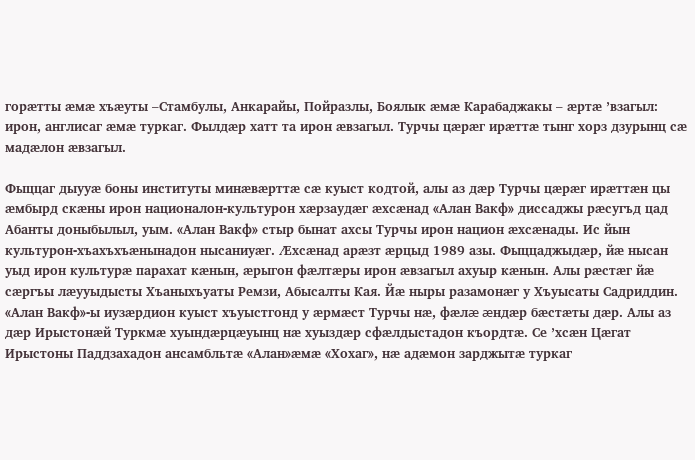горæтты æмæ хъæуты –Стамбулы, Анкарайы, Пойразлы, Боялык æмæ Карабаджакы – æртæ ’взагыл: ирон, англисаг æмæ туркаг. Фылдæр хатт та ирон æвзагыл. Турчы цæрæг ирæттæ тынг хорз дзурынц сæ мадæлон æвзагыл.

Фыццаг дыууæ боны институты минæвæрттæ сæ куыст кодтой, алы аз дæр Турчы цæрæг ирæттæн цы æмбырд скæны ирон националон-культурон хæрзаудæг æхсæнад «Алан Вакф» диссаджы рæсугъд цад Абанты доныбылыл, уым. «Алан Вакф» стыр бынат ахсы Турчы ирон национ æхсæнады. Ис йын культурон-хъахъхъæнынадон нысаниуæг. Æхсæнад арæзт æрцыд 1989 азы. Фыццаджыдæр, йæ нысан уыд ирон культурæ парахат кæнын, æрыгон фæлтæры ирон æвзагыл ахуыр кæнын. Алы рæстæг йæ сæргъы лæууыдысты Хъаныхъуаты Ремзи, Абысалты Кая. Йæ ныры разамонæг у Хъуысаты Садриддин. «Алан Вакф»-ы иузæрдион куыст хъуыстгонд у æрмæст Турчы нæ, фæлæ æндæр бæстæты дæр. Алы аз дæр Ирыстонæй Туркмæ хуындæрцæуынц нæ хуыздæр сфæлдыстадон къордтæ. Се ’хсæн Цæгат Ирыстоны Паддзахадон ансамбльтæ «Алан»æмæ «Хохаг», нæ адæмон зарджытæ туркаг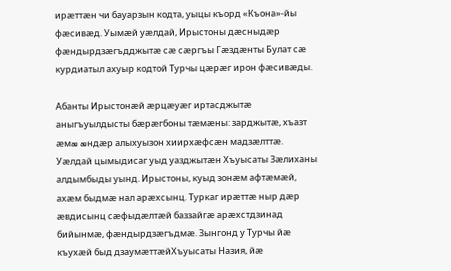ирæттæн чи бауарзын кодта, уыцы къорд «Къона»-йы фæсивæд. Уымæй уæлдай, Ирыстоны дæсныдæр фæндырдзæгъдджытæ сæ сæргъы Гæздæнты Булат сæ курдиатыл ахуыр кодтой Турчы цæрæг ирон фæсивæды.

Абанты Ирыстонæй æрцæуæг иртасджытæ аныгъуылдысты бæрæгбоны тæмæны: зарджытæ, хъазт æмæ æндæр алыхуызон хиирхæфсæн мадзæлттæ. Уæлдай цымыдисаг уыд уазджытæн Хъуысаты Зæлиханы алдымбыды уынд. Ирыстоны, куыд зонæм афтæмæй, ахæм быдмæ нал арæхсынц. Туркаг ирæттæ ныр дæр æвдисынц сæфыдæлтæй баззайгæ арæхстдзинад бийынмæ, фæндырдзæгъдмæ. Зынгонд у Турчы йæ къухæй быд дзаумæттæйХъуысаты Назия, йæ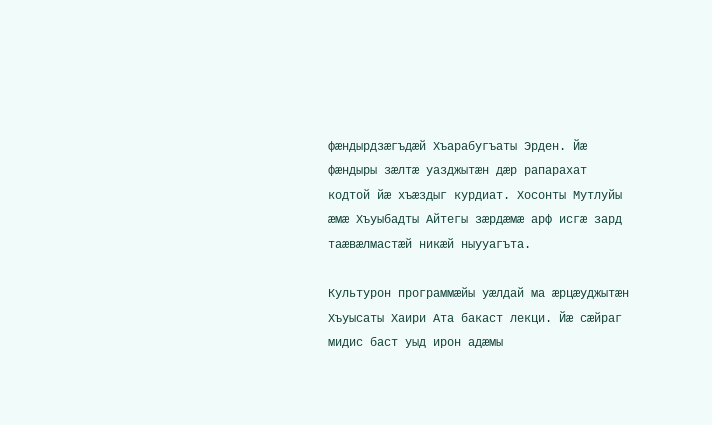фæндырдзæгъдæй Хъарабугъаты Эрден. Йæ фæндыры зæлтæ уазджытæн дæр рапарахат кодтой йæ хъæздыг курдиат. Хосонты Мутлуйы æмæ Хъуыбадты Айтегы зæрдæмæ арф исгæ зард таæвæлмастæй никæй ныууагъта.

Культурон программæйы уæлдай ма æрцæуджытæн Хъуысаты Хаири Ата бакаст лекци. Йæ сæйраг мидис баст уыд ирон адæмы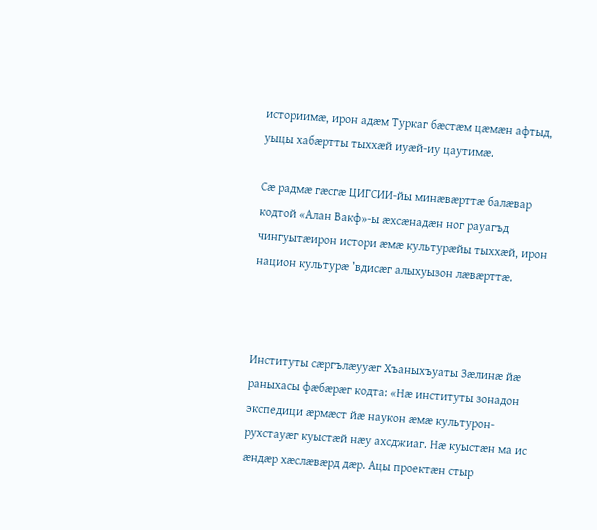историимæ, ирон адæм Туркаг бæстæм цæмæн афтыд, уыцы хабæртты тыххæй иуæй-иу цаутимæ.

Сæ радмæ гæсгæ ЦИГСИИ-йы минæвæрттæ балæвар кодтой «Алан Вакф»-ы æхсæнадæн ног рауагъд чингуытæирон истори æмæ культурæйы тыххæй, ирон национ культурæ ’вдисæг алыхуызон лæвæрттæ.



Институты сæргълæууæг Хъаныхъуаты Зæлинæ йæ раныхасы фæбæрæг кодта: «Нæ институты зонадон экспедици æрмæст йæ наукон æмæ культурон-рухстауæг куыстæй нæу ахсджиаг. Нæ куыстæн ма ис æндæр хæслæвæрд дæр. Ацы проектæн стыр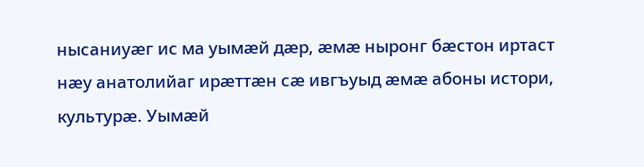нысаниуæг ис ма уымæй дæр, æмæ ныронг бæстон иртаст нæу анатолийаг ирæттæн сæ ивгъуыд æмæ абоны истори, культурæ. Уымæй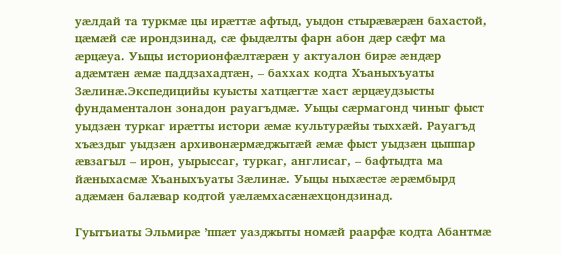уæлдай та туркмæ цы ирæттæ афтыд, уыдон стырæвæрæн бахастой, цæмæй сæ ирондзинад, сæ фыдæлты фарн абон дæр сæфт ма æрцæуа. Уыцы историонфæлтæрæн у актуалон бирæ æндæр адæмтæн æмæ паддзахадтæн, – баххах кодта Хъаныхъуаты Зæлинæ.Экспедицийы куысты хатцæгтæ хаст æрцæудзысты фундаменталон зонадон рауагъдмæ. Уыцы сæрмагонд чиныг фыст уыдзæн туркаг ирæтты истори æмæ культурæйы тыххæй. Рауагъд хъæздыг уыдзæн архивонæрмæджытæй æмæ фыст уыдзæн цыппар æвзагыл – ирон, уырыссаг, туркаг, англисаг, – бафтыдта ма йæныхасмæ Хъаныхъуаты Зæлинæ. Уыцы ныхæстæ æрæмбырд адæмæн балæвар кодтой уæлæмхасæнæхцондзинад.

Гуытъиаты Эльмирæ ’ппæт уазджыты номæй раарфæ кодта Абантмæ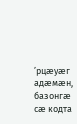’рцæуæг адæмæн, базонгæ сæ кодта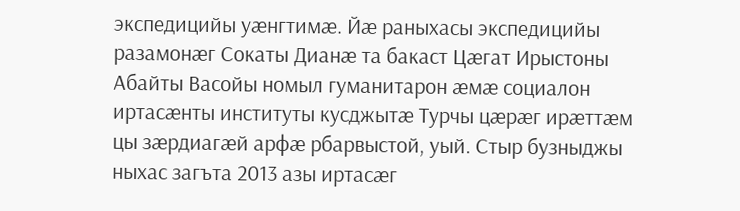экспедицийы уæнгтимæ. Йæ раныхасы экспедицийы разамонæг Сокаты Дианæ та бакаст Цæгат Ирыстоны Абайты Васойы номыл гуманитарон æмæ социалон иртасæнты институты кусджытæ Турчы цæрæг ирæттæм цы зæрдиагæй арфæ рбарвыстой, уый. Стыр бузныджы ныхас загъта 2013 азы иртасæг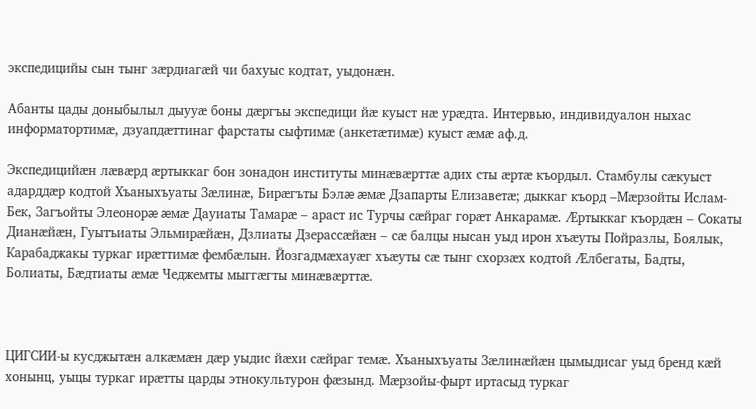экспедицийы сын тынг зæрдиагæй чи бахуыс кодтат, уыдонæн.

Абанты цады доныбылыл дыууæ боны дæргъы экспедици йæ куыст нæ урæдта. Интервью, индивидуалон ныхас информатортимæ, дзуапдæттинаг фарстаты сыфтимæ (анкетæтимæ) куыст æмæ аф.д.

Экспедицийæн лæвæрд æртыккаг бон зонадон институты минæвæрттæ адих сты æртæ къордыл. Стамбулы сæкуыст адарддæр кодтой Хъаныхъуаты Зæлинæ, Бирæгъты Бэлæ æмæ Дзапарты Елизаветæ; дыккаг къорд –Мæрзойты Ислам-Бек, Загъойты Элеонорæ æмæ Дауиаты Тамарæ – араст ис Турчы сæйраг горæт Анкарамæ. Æртыккаг къордæн – Сокаты Дианæйæн, Гуытъиаты Эльмирæйæн, Дзлиаты Дзерассæйæн – сæ балцы нысан уыд ирон хъæуты Пойразлы, Боялык, Карабаджакы туркаг ирæттимæ фембæлын. Йозгадмæхауæг хъæуты сæ тынг схорзæх кодтой Æлбегаты, Бадты, Болиаты, Бæдтиаты æмæ Чеджемты мыггæгты минæвæрттæ.



ЦИГСИИ-ы кусджытæн алкæмæн дæр уыдис йæхи сæйраг темæ. Хъаныхъуаты Зæлинæйæн цымыдисаг уыд бренд кæй хонынц, уыцы туркаг ирæтты царды этнокультурон фæзынд. Мæрзойы-фырт иртасыд туркаг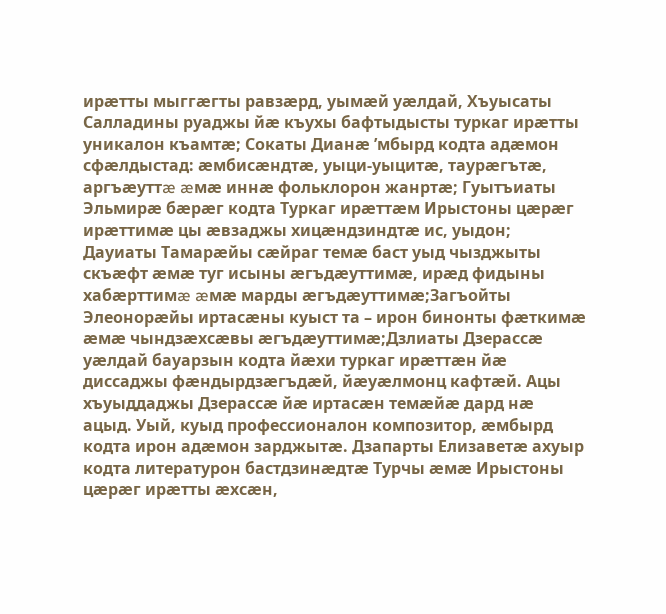ирæтты мыггæгты равзæрд, уымæй уæлдай, Хъуысаты Салладины руаджы йæ къухы бафтыдысты туркаг ирæтты уникалон къамтæ; Сокаты Дианæ ’мбырд кодта адæмон сфæлдыстад: æмбисæндтæ, уыци-уыцитæ, таурæгътæ, аргъæуттæ æмæ иннæ фольклорон жанртæ; Гуытъиаты Эльмирæ бæрæг кодта Туркаг ирæттæм Ирыстоны цæрæг ирæттимæ цы æвзаджы хицæндзиндтæ ис, уыдон; Дауиаты Тамарæйы сæйраг темæ баст уыд чызджыты скъæфт æмæ туг исыны æгъдæуттимæ, ирæд фидыны хабæрттимæ æмæ марды æгъдæуттимæ;Загъойты Элеонорæйы иртасæны куыст та – ирон бинонты фæткимæ æмæ чындзæхсæвы æгъдæуттимæ;Дзлиаты Дзерассæ уæлдай бауарзын кодта йæхи туркаг ирæттæн йæ диссаджы фæндырдзæгъдæй, йæуæлмонц кафтæй. Ацы хъуыддаджы Дзерассæ йæ иртасæн темæйæ дард нæ ацыд. Уый, куыд профессионалон композитор, æмбырд кодта ирон адæмон зарджытæ. Дзапарты Елизаветæ ахуыр кодта литературон бастдзинæдтæ Турчы æмæ Ирыстоны цæрæг ирæтты æхсæн,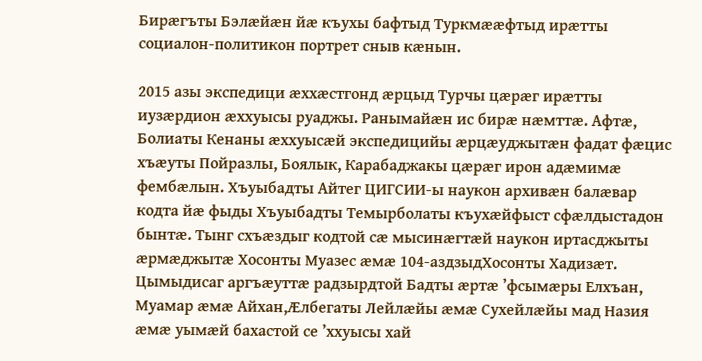Бирæгъты Бэлæйæн йæ къухы бафтыд Туркмææфтыд ирæтты социалон-политикон портрет сныв кæнын.

2015 азы экспедици æххæстгонд æрцыд Турчы цæрæг ирæтты иузæрдион æххуысы руаджы. Ранымайæн ис бирæ нæмттæ. Афтæ, Болиаты Кенаны æххуысæй экспедицийы æрцæуджытæн фадат фæцис хъæуты Пойразлы, Боялык, Карабаджакы цæрæг ирон адæмимæ фембæлын. Хъуыбадты Айтег ЦИГСИИ-ы наукон архивæн балæвар кодта йæ фыды Хъуыбадты Темырболаты къухæйфыст сфæлдыстадон бынтæ. Тынг схъæздыг кодтой сæ мысинæгтæй наукон иртасджыты æрмæджытæ Хосонты Муазес æмæ 104-аздзыдХосонты Хадизæт. Цымыдисаг аргъæуттæ радзырдтой Бадты æртæ ’фсымæры Елхъан, Муамар æмæ Айхан,Æлбегаты Лейлæйы æмæ Сухейлæйы мад Назия æмæ уымæй бахастой се ’ххуысы хай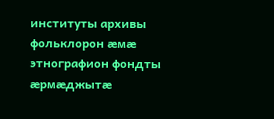институты архивы фольклорон æмæ этнографион фондты æрмæджытæ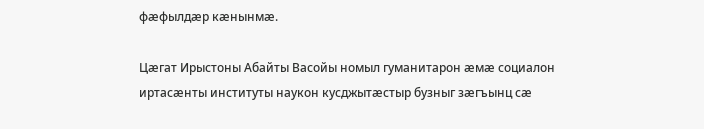фæфылдæр кæнынмæ.

Цæгат Ирыстоны Абайты Васойы номыл гуманитарон æмæ социалон иртасæнты институты наукон кусджытæстыр бузныг зæгъынц сæ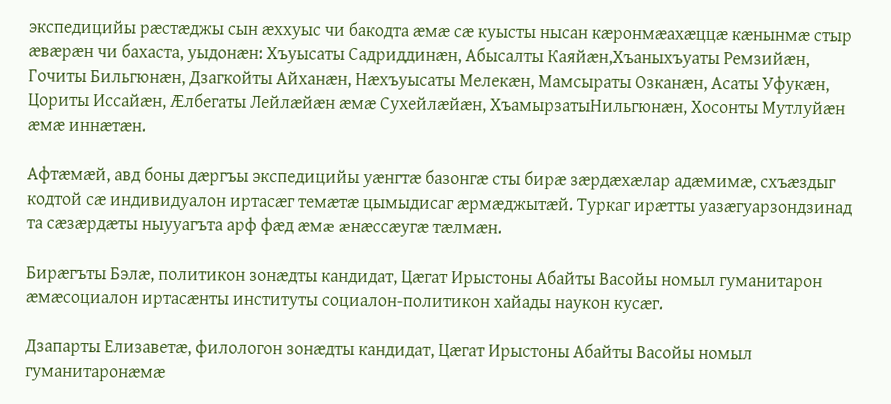экспедицийы рæстæджы сын æххуыс чи бакодта æмæ сæ куысты нысан кæронмæахæццæ кæнынмæ стыр æвæрæн чи бахаста, уыдонæн: Хъуысаты Садриддинæн, Абысалты Каяйæн,Хъаныхъуаты Ремзийæн, Гочиты Бильгюнæн, Дзагкойты Айханæн, Нæхъуысаты Мелекæн, Мамсыраты Озканæн, Асаты Уфукæн, Цориты Иссайæн, Æлбегаты Лейлæйæн æмæ Сухейлæйæн, ХъамырзатыНильгюнæн, Хосонты Мутлуйæн æмæ иннæтæн.

Афтæмæй, авд боны дæргъы экспедицийы уæнгтæ базонгæ сты бирæ зæрдæхæлар адæмимæ, схъæздыг кодтой сæ индивидуалон иртасæг темæтæ цымыдисаг æрмæджытæй. Туркаг ирæтты уазæгуарзондзинад та сæзæрдæты ныууагъта арф фæд æмæ æнæссæугæ тæлмæн.

Бирæгъты Бэлæ, политикон зонæдты кандидат, Цæгат Ирыстоны Абайты Васойы номыл гуманитарон æмæсоциалон иртасæнты институты социалон-политикон хайады наукон кусæг.

Дзапарты Елизаветæ, филологон зонæдты кандидат, Цæгат Ирыстоны Абайты Васойы номыл гуманитаронæмæ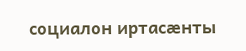социалон иртасæнты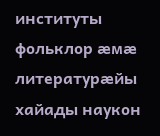институты фольклор æмæ литературæйы хайады наукон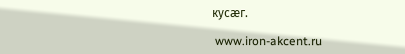кусæг.

 www.iron-akcent.ru